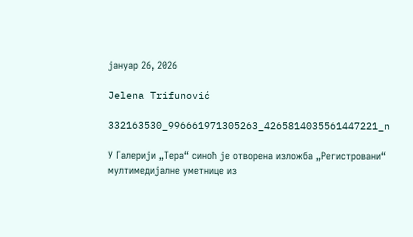јануар 26, 2026

Jelena Trifunović

332163530_996661971305263_4265814035561447221_n

У Галерији „Тера“ синоћ је отворена изложба „Регистровани“ мултимедијалне уметнице из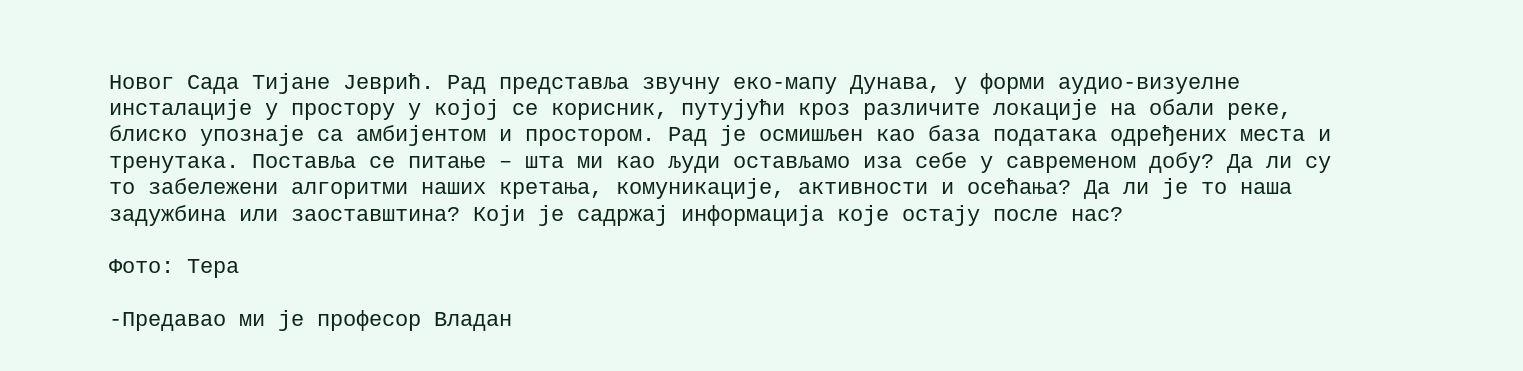Новог Сада Тијане Јеврић. Рад представља звучну еко-мапу Дунава, у форми аудио-визуелне инсталације у простору у којој се корисник, путујући кроз различите локације на обали реке, блиско упознаје са амбијентом и простором. Рад је осмишљен као база података одређених места и тренутака. Поставља се питање – шта ми као људи остављамо иза себе у савременом добу? Да ли су то забележени алгоритми наших кретања, комуникације, активности и осећања? Да ли је то наша задужбина или заоставштина? Који је садржај информација које остају после нас?

Фото: Тера

-Предавао ми је професор Владан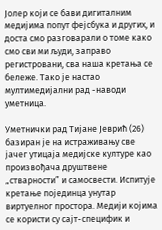Јолер који се бави дигиталним медијима попут фејсбука и других, и доста смо разговарали о томе како смо сви ми људи, заправо регистровани, сва наша кретања се бележе. Тако је настао мултимедијални рад -наводи уметница.

Уметнички рад Тијане Јеврић (26) базиран је на истраживању све јачег утицаја медијске културе као произвођача друштвене „стварности” и самосвести. Испитује кретање појединца унутар виртуелног простора. Медији којима се користи су сајт-специфик и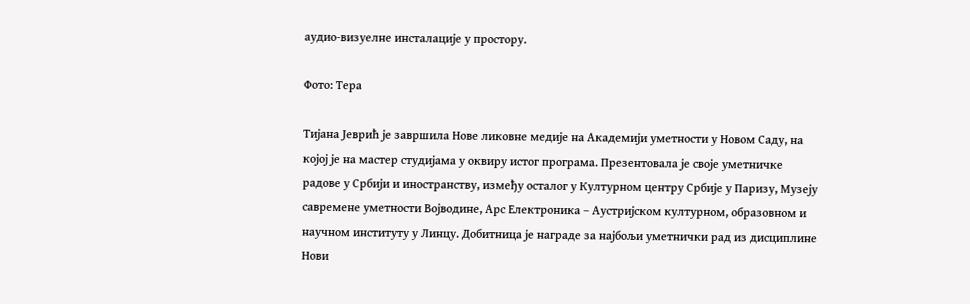аудио-визуелне инсталације у простору.

Фото: Тера

Тијана Јеврић је завршила Нове ликовне медије на Академији уметности у Новом Саду, на којој је на мастер студијама у оквиру истог програма. Презентовала је своје уметничке радове у Србији и иностранству, између осталог у Културном центру Србије у Паризу, Музеју савремене уметности Војводине, Арс Електроника – Аустријском културном, образовном и научном институту у Линцу. Добитница је награде за најбољи уметнички рад из дисциплине Нови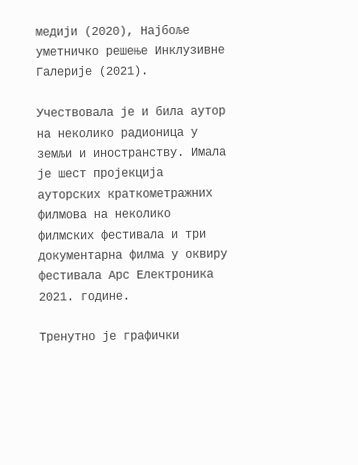медији (2020), Најбоље уметничко решење Инклузивне Галерије (2021).

Учествовала је и била аутор на неколико радионица у земљи и иностранству. Имала је шест пројекција ауторских краткометражних филмова на неколико филмских фестивала и три документарна филма у оквиру фестивала Арс Електроника 2021. године.

Тренутно је графички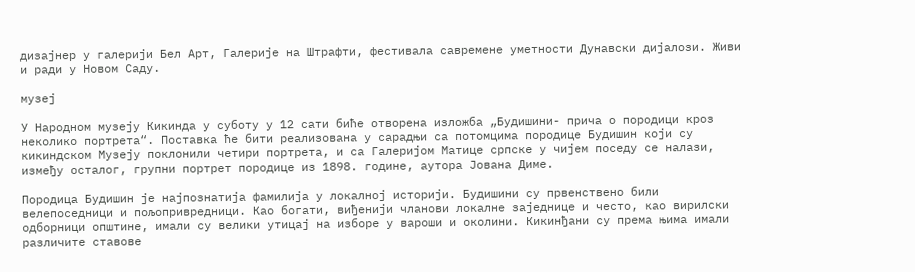дизајнер у галерији Бел Арт, Галерије на Штрафти, фестивала савремене уметности Дунавски дијалози. Живи и ради у Новом Саду.

музеј

У Народном музеју Кикинда у суботу у 12 сати биће отворена изложба „Будишини- прича о породици кроз неколико портрета“. Поставка ће бити реализована у сарадњи са потомцима породице Будишин који су кикиндском Музеју поклонили четири портрета, и са Галеријом Матице српске у чијем поседу се налази, између осталог, групни портрет породице из 1898. године, аутора Јована Диме.

Породица Будишин је најпознатија фамилија у локалној историји. Будишини су првенствено били велепоседници и пољопривредници. Као богати, виђенији чланови локалне заједнице и често, као вирилски одборници општине, имали су велики утицај на изборе у вароши и околини. Кикинђани су према њима имали различите ставове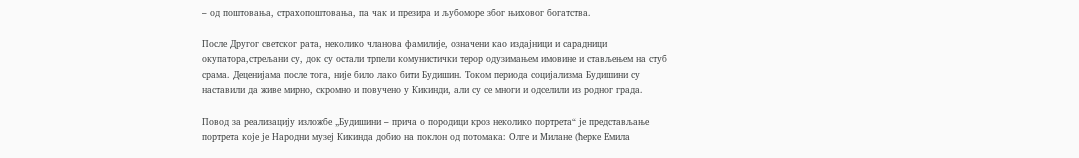– од поштовања, страхопоштовања, па чак и презира и љубоморе због њиховог богатства.

После Другог светског рата, неколико чланова фамилије, означени као издајници и сарадници окупатора,стрељани су, док су остали трпели комунистички терор одузимањем имовине и стављењем на стуб срама. Деценијама после тога, није било лако бити Будишин. Током периода социјализма Будишини су наставили да живе мирно, скромно и повучено у Кикинди, али су се многи и одселили из родног града.

Повод за реализацију изложбе „Будишини – прича о породици кроз неколико портрета“ је представљање портрета које је Народни музеј Кикинда добио на поклон од потомака: Олге и Милане (ћерке Емила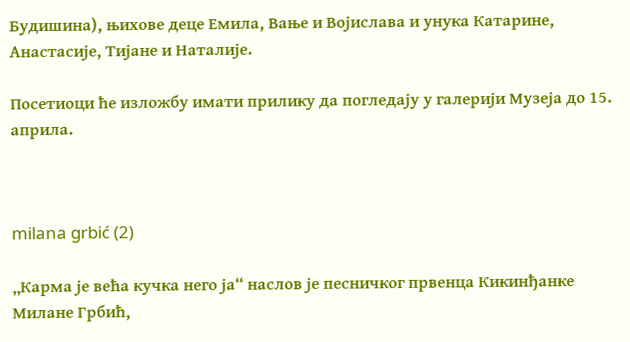Будишина), њихове деце Емила, Вање и Војислава и унука Катарине, Анастасије, Тијане и Наталије.

Посетиоци ће изложбу имати прилику да погледају у галерији Музеја до 15. априла.



milana grbić (2)

„Карма је већа кучка него ја“ наслов је песничког првенца Кикинђанке Милане Грбић,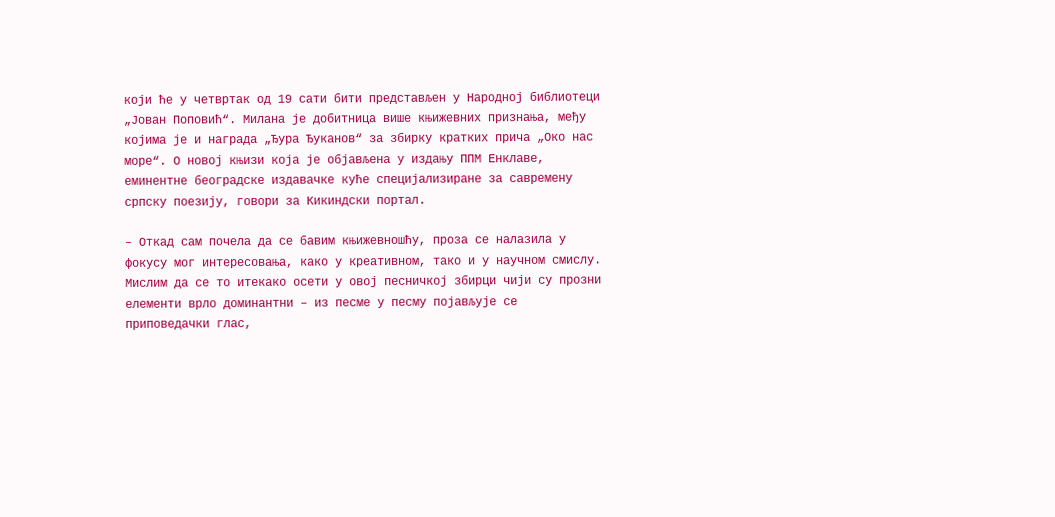који ће у четвртак од 19 сати бити представљен у Народној библиотеци „Јован Поповић“. Милана је добитница више књижевних признања, међу којима је и награда „Ђура Ђуканов“ за збирку кратких прича „Око нас море“. О новој књизи која је објављена у издању ППМ Енклаве, еминентне београдске издавачке куће специјализиране за савремену српску поезију, говори за Кикиндски портал.

– Откад сам почела да се бавим књижевношћу, проза се налазила у фокусу мог интересовања, како у креативном, тако и у научном смислу. Мислим да се то итекако осети у овој песничкој збирци чији су прозни елементи врло доминантни – из песме у песму појављује се приповедачки глас,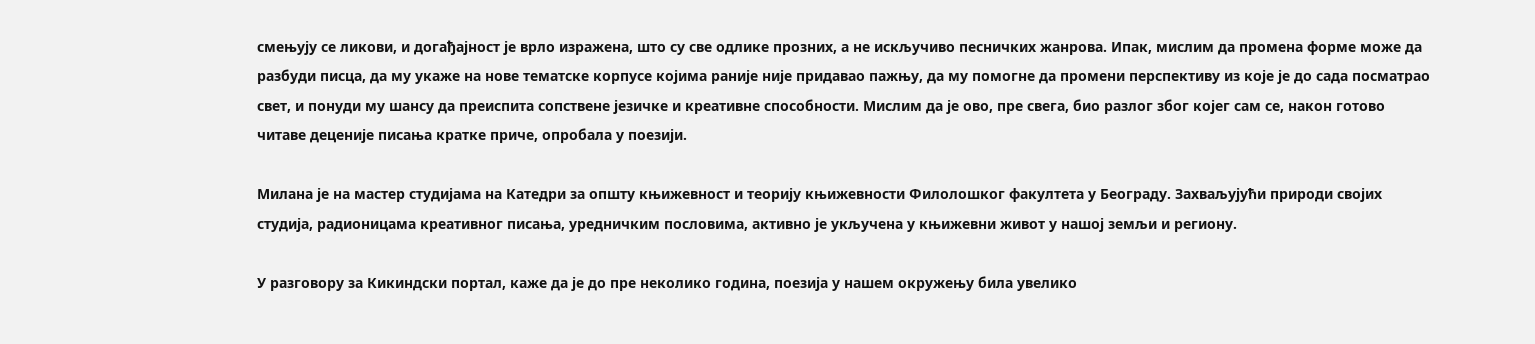смењују се ликови, и догађајност је врло изражена, што су све одлике прозних, а не искључиво песничких жанрова. Ипак, мислим да промена форме може да разбуди писца, да му укаже на нове тематске корпусе којима раније није придавао пажњу, да му помогне да промени перспективу из које је до сада посматрао свет, и понуди му шансу да преиспита сопствене језичке и креативне способности. Мислим да је ово, пре свега, био разлог због којег сам се, након готово читаве деценије писања кратке приче, опробала у поезији.

Милана је на мастер студијама на Катедри за општу књижевност и теорију књижевности Филолошког факултета у Београду. Захваљујући природи својих студија, радионицама креативног писања, уредничким пословима, активно је укључена у књижевни живот у нашој земљи и региону.

У разговору за Кикиндски портал, каже да је до пре неколико година, поезија у нашем окружењу била увелико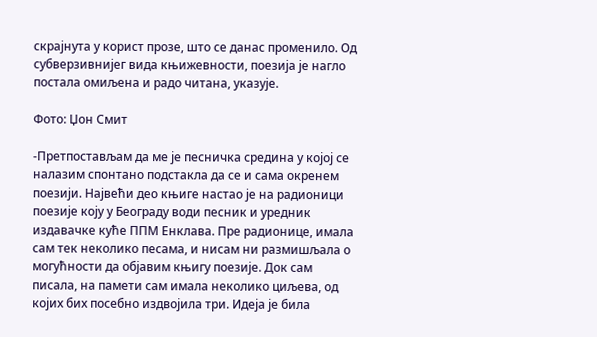скрајнута у корист прозе, што се данас променило. Од субверзивнијег вида књижевности, поезија је нагло постала омиљена и радо читана, указује.

Фото: Џон Смит

-Претпостављам да ме је песничка средина у којој се налазим спонтано подстакла да се и сама окренем поезији. Највећи део књиге настао је на радионици поезије коју у Београду води песник и уредник издавачке куће ППМ Енклава. Пре радионице, имала сам тек неколико песама, и нисам ни размишљала о могућности да објавим књигу поезије. Док сам писала, на памети сам имала неколико циљева, од којих бих посебно издвојила три. Идеја је била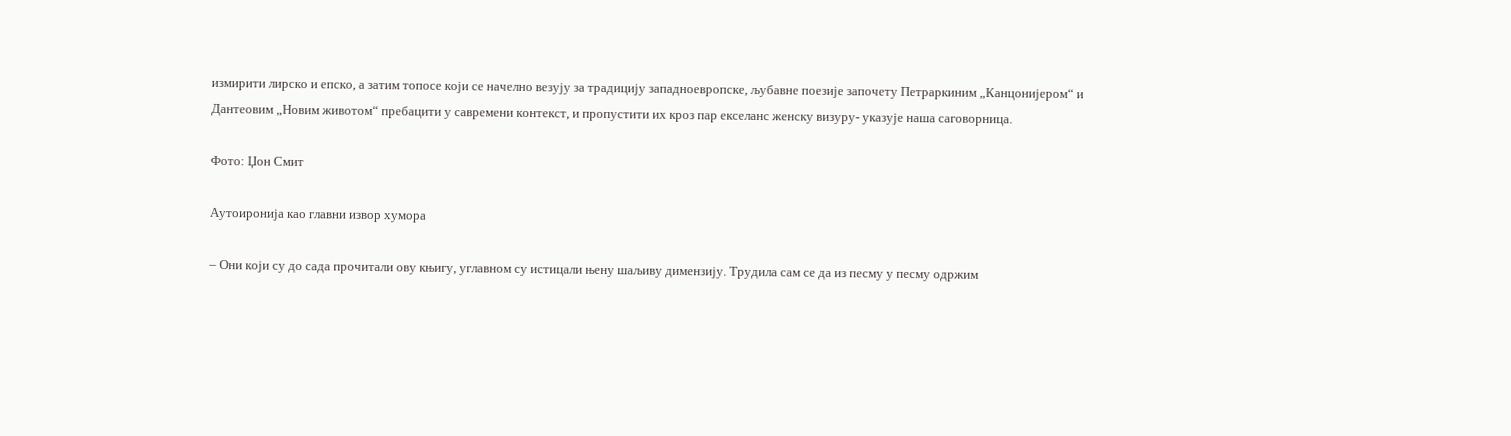измирити лирско и епско, а затим топосе који се начелно везују за традицију западноевропске, љубавне поезије започету Петраркиним „Канцонијером“ и Дантеовим „Новим животом“ пребацити у савремени контекст, и пропустити их кроз пар екселанс женску визуру- указује наша саговорница.

Фото: Џон Смит

Аутоиронија као главни извор хумора

– Они који су до сада прочитали ову књигу, углавном су истицали њену шаљиву димензију. Tрудила сам се да из песму у песму одржим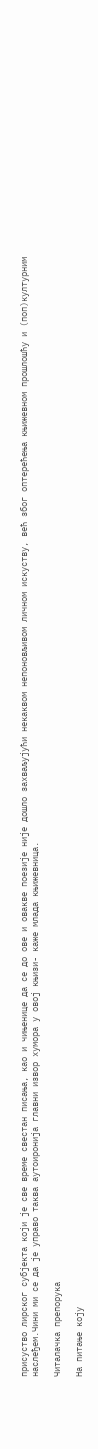присуство лирског субјекта који је све време свестан писања, као и чињенице да се до ове и овакве поезије није дошло захваљујући некаквом непоновљивом личном искуству, већ због оптерећења књижевном прошлошћу и (поп)културним наслеђем.Чини ми се да је управо таква аутоиронија главни извор хумора у овој књизи- каже млада књижевница.

Читалачка препорука

На питање коју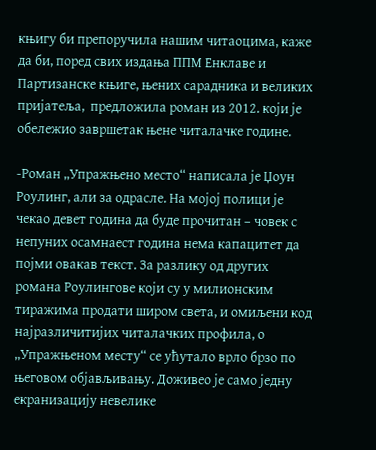књигу би препоручила нашим читаоцима, каже да би, поред свих издања ППМ Енклаве и Партизанске књиге, њених сарадника и великих пријатеља,  предложила роман из 2012. који је обележио завршетак њене читалачке године.

-Роман „Упражњено место“ написала је Џоун Роулинг, али за одрасле. На мојој полици је чекао девет година да буде прочитан – човек с непуних осамнаест година нема капацитет да појми овакав текст. За разлику од других романа Роулингове који су у милионским тиражима продати широм света, и омиљени код најразличитијих читалачких профила, о „Упражњеном месту“ се ућутало врло брзо по његовом објављивању. Доживео је само једну екранизацију невелике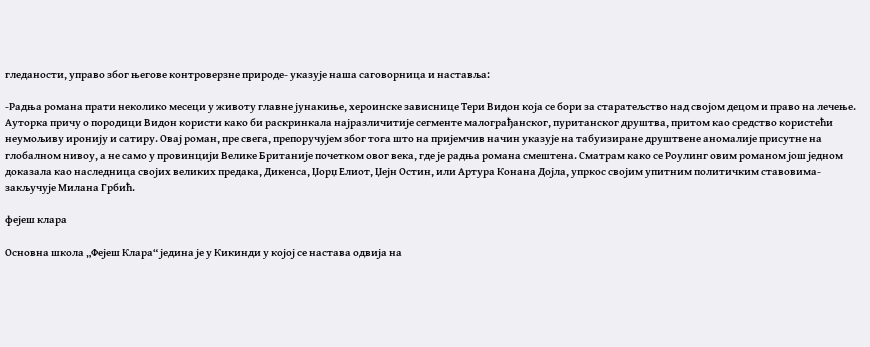гледаности, управо због његове контроверзне природе- указује наша саговорница и наставља:

-Радња романа прати неколико месеци у животу главне јунакиње, хероинске зависнице Тери Видон која се бори за старатељство над својом децом и право на лечење. Ауторка причу о породици Видон користи како би раскринкала најразличитије сегменте малограђанског, пуританског друштва, притом као средство користећи неумољиву иронију и сатиру. Овај роман, пре свега, препоручујем због тога што на пријемчив начин указује на табуизиране друштвене аномалије присутне на глобалном нивоу, а не само у провинцији Велике Британије почетком овог века, где је радња романа смештена. Сматрам како се Роулинг овим романом још једном доказала као наследница својих великих предака, Дикенса, Џорџ Елиот, Џејн Остин, или Артура Конана Дојла, упркос својим упитним политичким ставовима- закључује Милана Грбић.

фејеш клара

Основна школа „Фејеш Клара“ једина је у Кикинди у којој се настава одвија на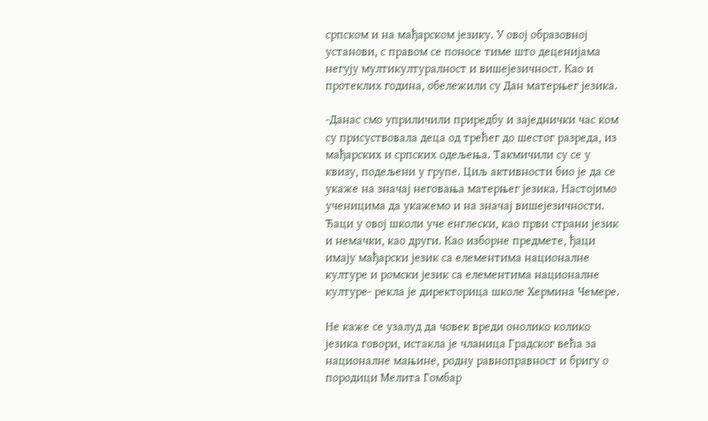српском и на мађарском језику. У овој образовној установи, с правом се поносе тиме што деценијама негују мултикултуралност и вишејезичност. Као и протеклих година, обележили су Дан матерњег језика.

-Данас смо уприличили приредбу и заједнички час ком су присуствовала деца од трећег до шестог разреда, из мађарских и српских одељења. Такмичили су се у квизу, подељени у групе. Циљ активности био је да се укаже на значај неговања матерњег језика. Настојимо ученицима да укажемо и на значај вишејезичности. Ђаци у овој школи уче енглески, као први страни језик и немачки, као други. Као изборне предмете, ђаци имају мађарски језик са елементима националне културе и ромски језик са елементима националне културе- рекла је директорица школе Хермина Чемере.

Не каже се узалуд да човек вреди онолико колико језика говори, истакла је чланица Градског већа за националне мањине, родну равноправност и бригу о породици Мелита Гомбар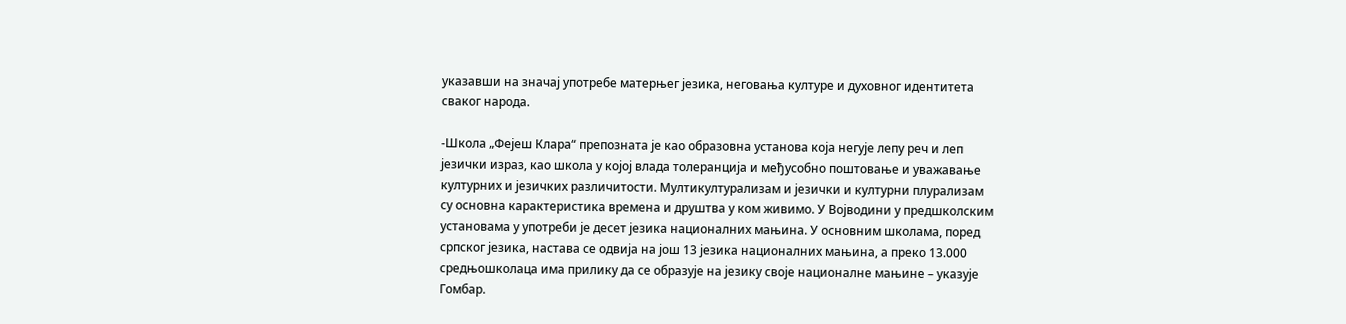указавши на значај употребе матерњег језика, неговања културе и духовног идентитета сваког народа.

-Школа „Фејеш Клара“ препозната је као образовна установа која негује лепу реч и леп језички израз, као школа у којој влада толеранција и међусобно поштовање и уважавање културних и језичких различитости. Мултикултурализам и језички и културни плурализам су основна карактеристика времена и друштва у ком живимо. У Војводини у предшколским установама у употреби је десет језика националних мањина. У основним школама, поред српског језика, настава се одвија на још 13 језика националних мањина, а преко 13.000 средњошколаца има прилику да се образује на језику своје националне мањине – указује Гомбар.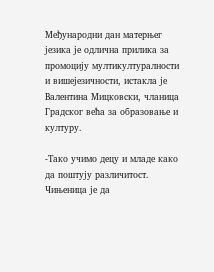Међународни дан матерњег језика је одлична прилика за промоцију мултикултуралности и вишејезичности, истакла је Валентина Мицковски, чланица Градског већа за образовање и културу.

-Тако учимо децу и младе како да поштују различитост. Чињеница је да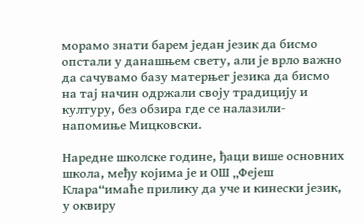морамо знати барем један језик да бисмо опстали у данашњем свету, али је врло важно да сачувамо базу матерњег језика да бисмо на тај начин одржали своју традицију и културу, без обзира где се налазили- напомиње Мицковски.

Наредне школске године, ђаци више основних школа, међу којима је и ОШ „Фејеш Клара“имаће прилику да уче и кинески језик, у оквиру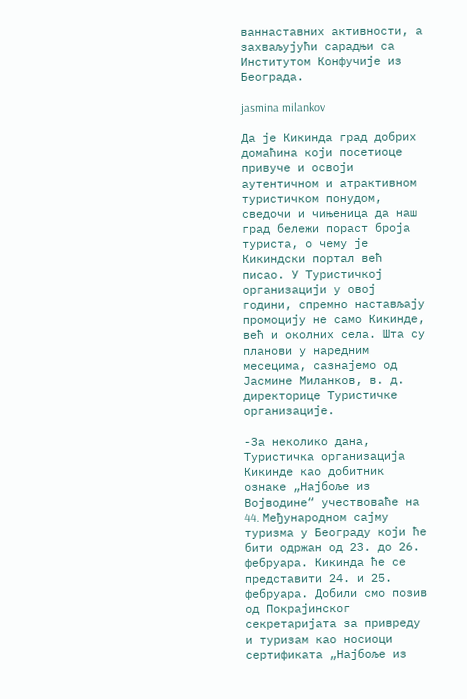ваннаставних активности, а захваљујући сарадњи са Институтом Конфучије из Београда.

jasmina milankov

Да је Кикинда град добрих домаћина који посетиоце привуче и освоји аутентичном и атрактивном туристичком понудом, сведочи и чињеница да наш град бележи пораст броја туриста, о чему је Кикиндски портал већ писао. У Туристичкој организацији у овој години, спремно настављају промоцију не само Кикинде, већ и околних села. Шта су планови у наредним месецима, сазнајемо од Јасмине Миланков, в. д. директорице Туристичке организације.

-За неколико дана, Туристичка организација Кикинде као добитник ознаке „Најбоље из Војводине“ учествоваће на 44. Mеђународном сајму туризма у Београду који ће бити одржан од 23. до 26. фебруара. Кикинда ће се представити 24. и 25. фебруара. Добили смо позив од Покрајинског секретаријата за привреду и туризам као носиоци сертификата „Најбоље из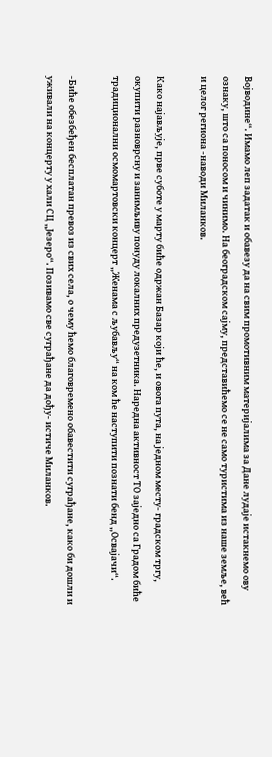Војводине“. Имамо леп задатак и обавезу да на свим промотивним материјалима за Дане лудаје истакнемо ову ознаку, што са поносом и чинимо. На београдском сајму, представићемо се не само туристима из наше земље, већ и целог региона -наводи Миланков.

Како најављује, прве суботе у марту биће одржан Базар који ће, и овога пута, на једном месту- градском тргу, окупити разноврсну и занимљиву понуду локалних предузетника. Наредна активност ТО заједно са Градом биће традиционални осмомартовски концерт „Женама с љубављу“ на ком ће наступити познати бенд „Освајачи“.

-Биће обезбеђен бесплатан превоз из свих села, о чему ћемо благовремено обавестити суграђане, како би дошли и уживали на концерту у хали СЦ „Језеро“. Позивамо све суграђане да дођу- истиче Миланков.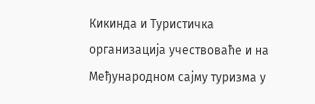Кикинда и Туристичка организација учествоваће и на Међународном сајму туризма у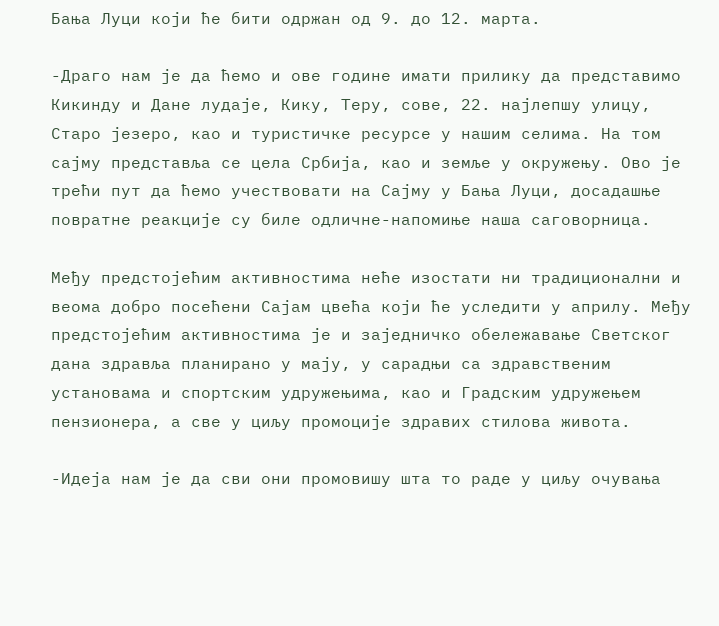Бања Луци који ће бити одржан од 9. до 12. марта.

-Драго нам је да ћемо и ове године имати прилику да представимо Кикинду и Дане лудаје, Кику, Теру, сове, 22. најлепшу улицу, Старо језеро, као и туристичке ресурсе у нашим селима. На том сајму представља се цела Србија, као и земље у окружењу. Ово је трећи пут да ћемо учествовати на Сајму у Бања Луци, досадашње повратне реакције су биле одличне-напомиње наша саговорница.

Међу предстојећим активностима неће изостати ни традиционални и веома добро посећени Сајам цвећа који ће уследити у априлу. Међу предстојећим активностима је и заједничко обележавање Светског дана здравља планирано у мају, у сарадњи са здравственим установама и спортским удружењима, као и Градским удружењем пензионера, а све у циљу промоције здравих стилова живота.

-Идеја нам је да сви они промовишу шта то раде у циљу очувања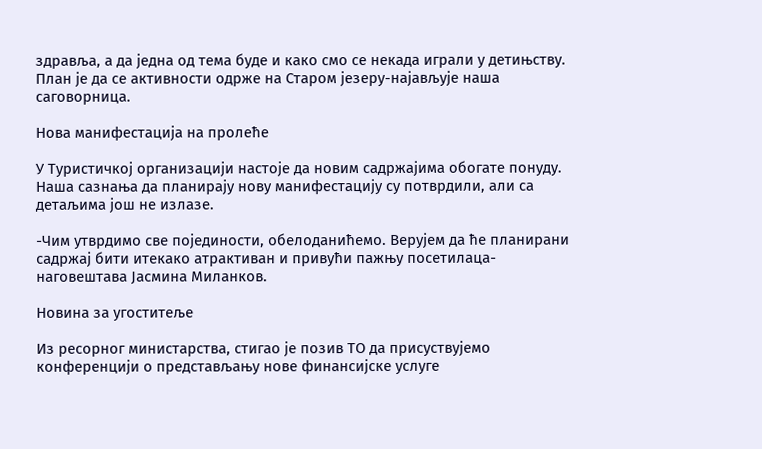здравља, а да једна од тема буде и како смо се некада играли у детињству. План је да се активности одрже на Старом језеру-најављује наша саговорница.

Нова манифестација на пролеће

У Туристичкој организацији настоје да новим садржајима обогате понуду. Наша сазнања да планирају нову манифестацију су потврдили, али са детаљима још не излазе.

-Чим утврдимо све појединости, обелоданићемо. Верујем да ће планирани садржај бити итекако атрактиван и привући пажњу посетилаца- наговештава Јасмина Миланков.

Новина за угоститеље

Из ресорног министарства, стигао је позив ТО да присуствујемо конференцији о представљању нове финансијске услуге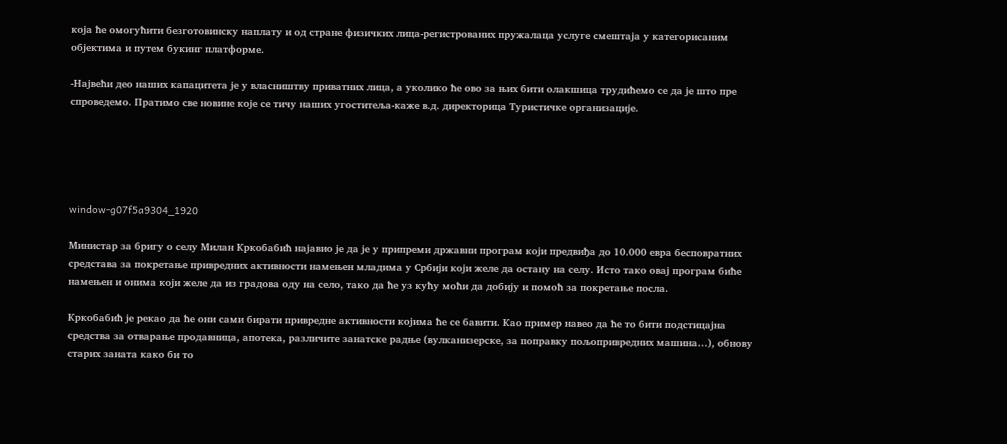која ће омогућити безготовинску наплату и од стране физичких лица-регистрованих пружалаца услуге смештаја у категорисаним објектима и путем букинг платформе.

-Највећи део наших капацитета је у власништву приватних лица, а уколико ће ово за њих бити олакшица трудићемо се да је што пре спроведемо. Пратимо све новине које се тичу наших угоститеља-каже в.д. директорица Туристичке организације.





window-g07f5a9304_1920

Министар за бригу о селу Милан Кркобабић најавио је да је у припреми државни програм који предвиђа до 10.000 евра бесповратних средстава за покретање привредних активности намењен младима у Србији који желе да остану на селу. Исто тако овај програм биће намењен и онима који желе да из градова оду на село, тако да ће уз кућу моћи да добију и помоћ за покретање посла.

Кркобабић је рекао да ће они сами бирати привредне активности којима ће се бавити. Као пример навео да ће то бити подстицајна средства за отварање продавница, апотека, различите занатске радње (вулканизерске, за поправку пољопривредних машина…), обнову старих заната како би то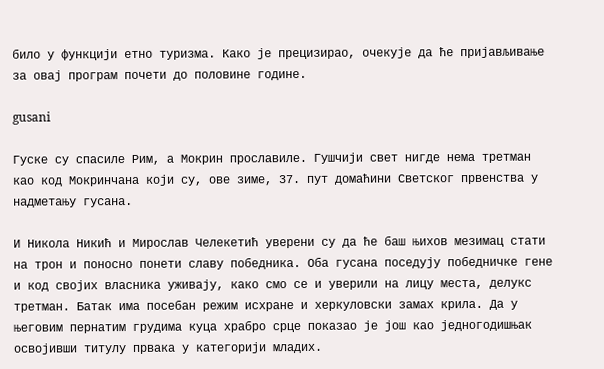било у функцији етно туризма. Како је прецизирао, очекује да ће пријављивање за овај програм почети до половине године.

gusani

Гуске су спасиле Рим, а Мокрин прославиле. Гушчији свет нигде нема третман као код Мокринчана који су, ове зиме, 37. пут домаћини Светског првенства у надметању гусана.

И Никола Никић и Мирослав Челекетић уверени су да ће баш њихов мезимац стати на трон и поносно понети славу победника. Оба гусана поседују победничке гене и код својих власника уживају, како смо се и уверили на лицу места, делукс третман. Батак има посебан режим исхране и херкуловски замах крила. Да у његовим пернатим грудима куца храбро срце показао је још као једногодишњак освојивши титулу првака у категорији младих.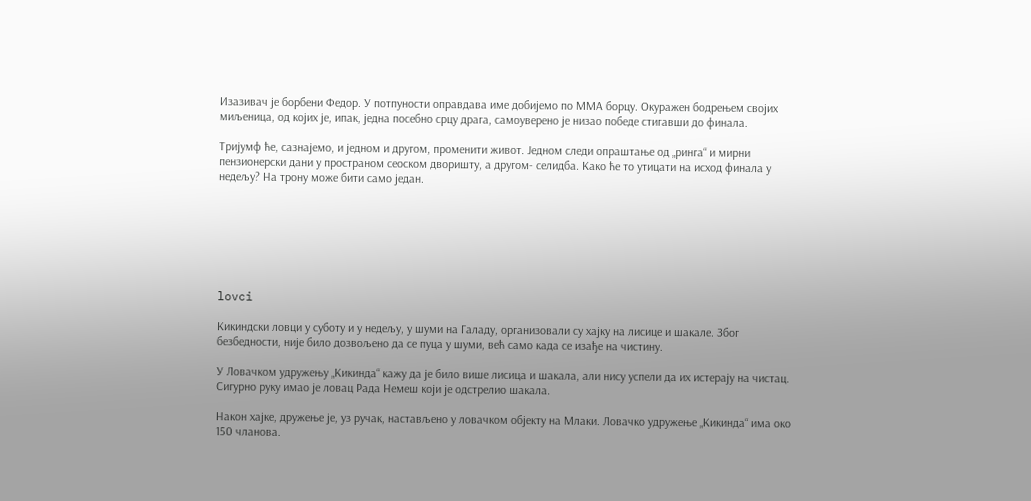Изазивач је борбени Федор. У потпуности оправдава име добијемо по ММА борцу. Окуражен бодрењем својих миљеница, од којих је, ипак, једна посебно срцу драга, самоуверено је низао победе стигавши до финала.

Тријумф ће, сазнајемо, и једном и другом, променити живот. Једном следи опраштање од „ринга“ и мирни пензионерски дани у пространом сеоском дворишту, а другом- селидба. Како ће то утицати на исход финала у недељу? На трону може бити само један.







lovci

Кикиндски ловци у суботу и у недељу, у шуми на Галаду, организовали су хајку на лисице и шакале. Због безбедности, није било дозвољено да се пуца у шуми, већ само када се изађе на чистину.

У Ловачком удружењу „Кикинда“ кажу да је било више лисица и шакала, али нису успели да их истерају на чистац. Сигурно руку имао је ловац Рада Немеш који је одстрелио шакала.

Након хајке, дружење је, уз ручак, настављено у ловачком објекту на Млаки. Ловачко удружење „Кикинда“ има око 150 чланова.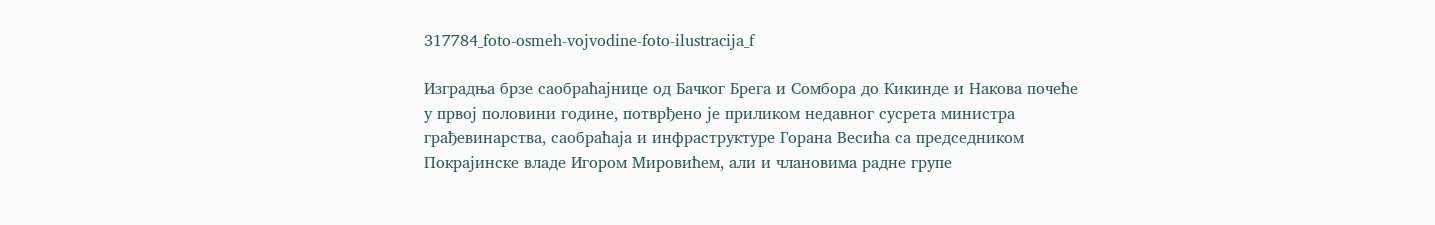317784_foto-osmeh-vojvodine-foto-ilustracija_f

Изградња брзе саобраћајнице од Бачког Брега и Сомбора до Кикинде и Накова почеће у првој половини године, потврђено је приликом недавног сусрета министра грађевинарства, саобраћаја и инфраструктуре Горана Весића са председником Покрајинске владе Игором Мировићем, али и члановима радне групе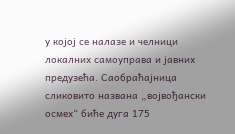у којој се налазе и челници локалних самоуправа и јавних предузећа. Саобраћајница сликовито названа „војвођански осмех“ биће дуга 175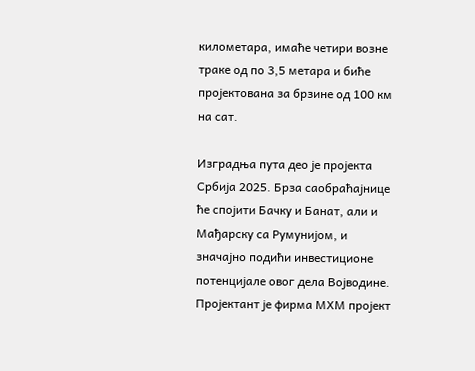километара, имаће четири возне траке од по 3,5 метара и биће пројектована за брзине од 100 км на сат.

Изградња пута део је пројекта Србија 2025. Брза саобраћајнице ће спојити Бачку и Банат, али и Мађарску са Румунијом, и значајно подићи инвестиционе потенцијале овог дела Војводине. Пројектант је фирма МХМ пројект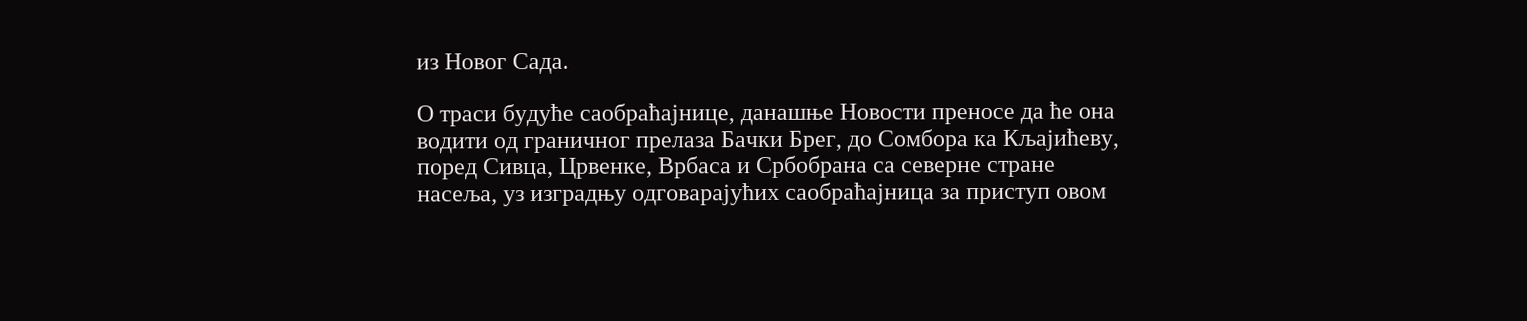из Новог Сада.

О траси будуће саобраћајнице, данашње Новости преносе да ће она водити од граничног прелаза Бачки Брег, до Сомбора ка Кљајићеву, поред Сивца, Црвенке, Врбаса и Србобрана са северне стране насеља, уз изградњу одговарајућих саобраћајница за приступ овом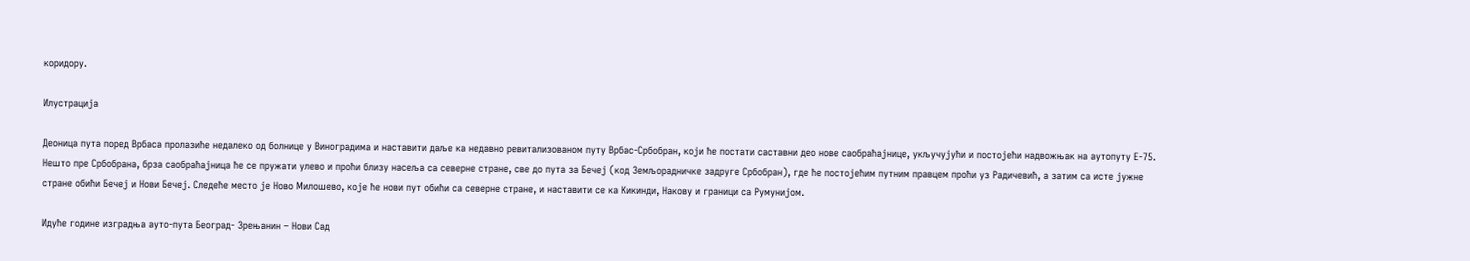коридору.

Илустрација

Деоница пута поред Врбаса пролазиће недалеко од болнице у Виноградима и наставити даље ка недавно ревитализованом путу Врбас-Србобран, који ће постати саставни део нове саобраћајнице, укључујући и постојећи надвожњак на аутопуту Е-75. Нешто пре Србобрана, брза саобраћајница ће се пружати улево и проћи близу насеља са северне стране, све до пута за Бечеј (код Земљорадничке задруге Србобран), где ће постојећим путним правцем проћи уз Радичевић, а затим са исте јужне стране обићи Бечеј и Нови Бечеј. Следеће место је Ново Милошево, које ће нови пут обићи са северне стране, и наставити се ка Кикинди, Накову и граници са Румунијом.

Идуће године изградња ауто-пута Београд- Зрењанин – Нови Сад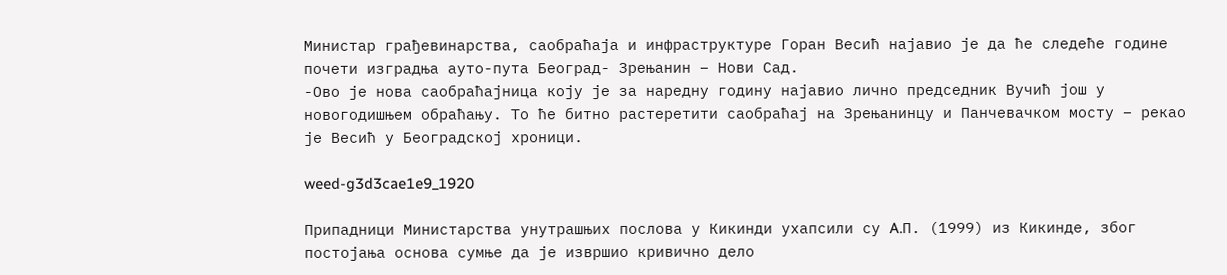Министар грађевинарства, саобраћаја и инфраструктуре Горан Весић најавио је да ће следеће године почети изградња ауто-пута Београд- Зрењанин – Нови Сад.
-Ово је нова саобраћајница коју је за наредну годину најавио лично председник Вучић још у новогодишњем обраћању. То ће битно растеретити саобраћај на Зрењанинцу и Панчевачком мосту – рекао је Весић у Београдској хроници.

weed-g3d3cae1e9_1920

Припадници Министарства унутрашњих послова у Кикинди ухапсили су A.П. (1999) из Кикинде, због постојања основа сумње да је извршио кривично дело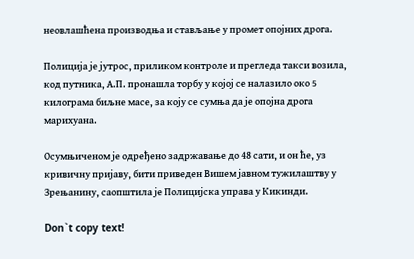неовлашћена производња и стављање у промет опојних дрога.

Полиција је јутрос, приликом контроле и прегледа такси возила, код путника, А.П. пронашла торбу у којој се налазило око 5 килограма биљне масе, за коју се сумња да је опојна дрога марихуана.

Осумњиченом је одређено задржавање до 48 сати, и он ће, уз кривичну пријаву, бити приведен Вишем јавном тужилаштву у Зрењанину, саопштила је Полицијска управа у Кикинди.

Don`t copy text!